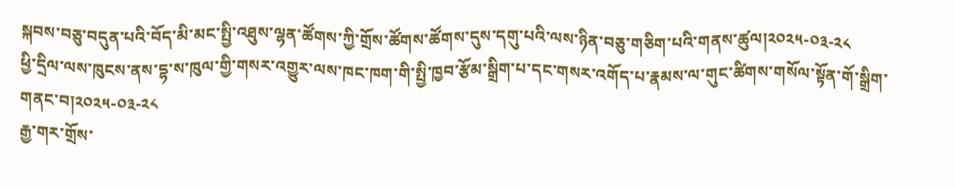སྐབས་བཅུ་བདུན་པའི་བོད་མི་མང་སྤྱི་འཐུས་ལྷན་ཚོགས་ཀྱི་གྲོས་ཚོགས་ཚོགས་དུས་དགུ་པའི་ལས་ཉིན་བཅུ་གཅིག་པའི་གནས་ཚུལ།༢༠༢༥-༠༣-༢༨
ཕྱི་དྲིལ་ལས་ཁུངས་ནས་དྷ་ས་ཁུལ་གྱི་གསར་འགྱུར་ལས་ཁང་ཁག་གི་སྤྱི་ཁྱབ་རྩོམ་སྒྲིག་པ་དང་གསར་འགོད་པ་རྣམས་ལ་གུང་ཚིགས་གསོལ་སྟོན་གོ་སྒྲིག་གནང་བ།༢༠༢༥-༠༣-༢༨
རྒྱ་གར་གྲོས་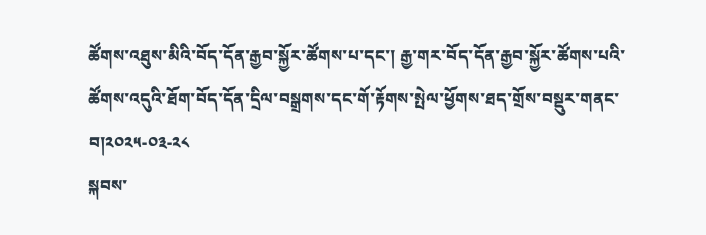ཚོགས་འཐུས་མིའི་བོད་དོན་རྒྱབ་སྐྱོར་ཚོགས་པ་དང་། རྒྱ་གར་བོད་དོན་རྒྱབ་སྐྱོར་ཚོགས་པའི་ཚོགས་འདུའི་ཐོག་བོད་དོན་དྲིལ་བསྒྲགས་དང་གོ་རྟོགས་སྤེལ་ཕྱོགས་ཐད་གྲོས་བསྡུར་གནང་བ།༢༠༢༥-༠༣-༢༨
སྐབས་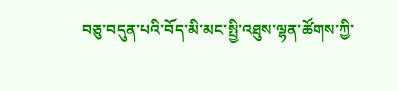བཅུ་བདུན་པའི་བོད་མི་མང་སྤྱི་འཐུས་ལྷན་ཚོགས་ཀྱི་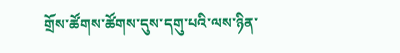གྲོས་ཚོགས་ཚོགས་དུས་དགུ་པའི་ལས་ཉིན་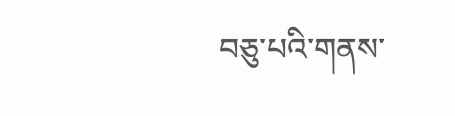བཅུ་པའི་གནས་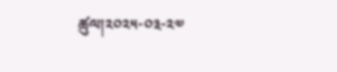ཚུལ།༢༠༢༥-༠༣-༢༧